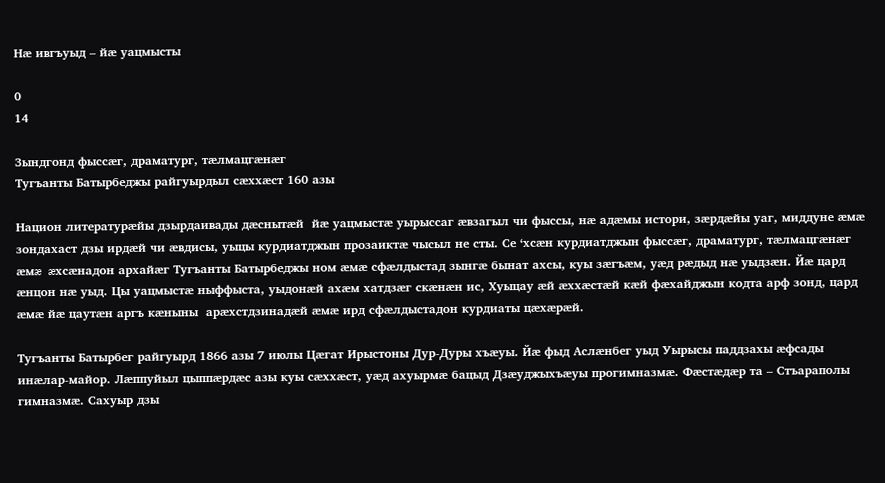Нæ ивгъуыд – йæ уацмысты

0
14

Зындгонд фыссæг, драматург, тæлмацгæнæг
Тугъанты Батырбеджы райгуырдыл сæххæст 160 азы

Национ литературæйы дзырдаивады дæснытæй  йæ уацмыстæ уырыссаг æвзагыл чи фыссы, нæ адæмы истори, зæрдæйы уаг, миддуне æмæ зондахаст дзы ирдæй чи æвдисы, уыцы курдиатджын прозаиктæ чысыл не сты. Се ‘хсæн курдиатджын фыссæг, драматург, тæлмацгæнæг æмæ æхсæнадон архайæг Тугъанты Батырбеджы ном æмæ сфæлдыстад зынгæ бынат ахсы, куы зæгъæм, уæд рæдыд нæ уыдзæн. Йæ цард æнцон нæ уыд. Цы уацмыстæ ныффыста, уыдонæй ахæм хатдзæг скæнæн ис, Хуыцау æй æххæстæй кæй фæхайджын кодта арф зонд, цард æмæ йæ цаутæн аргъ кæныны  арæхстдзинадæй æмæ ирд сфæлдыстадон курдиаты цæхæрæй.

Тугъанты Батырбег райгуырд 1866 азы 7 июлы Цæгат Ирыстоны Дур-Дуры хъæуы. Йæ фыд Аслæнбег уыд Уырысы паддзахы æфсады инæлар-майор. Лæппуйыл цыппæрдæс азы куы сæххæст, уæд ахуырмæ бацыд Дзæуджыхъæуы прогимназмæ. Фæстæдæр та – Стъараполы гимназмæ. Сахуыр дзы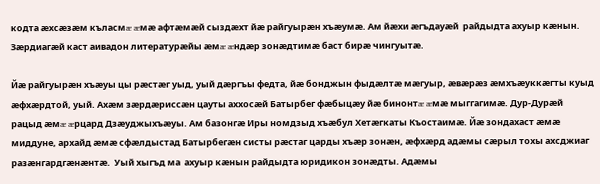кодта æхсæзæм къласмæ æмæ афтæмæй сыздæхт йæ райгуырæн хъæумæ. Ам йæхи æгъдауæй  райдыдта ахуыр кæнын. Зæрдиагæй каст аивадон литературæйы æмæ æндæр зонæдтимæ баст бирæ чингуытæ.

Йæ райгуырæн хъæуы цы рæстæг уыд, уый дæргъы федта, йæ бонджын фыдæлтæ мæгуыр, æвæрæз æмхъæуккæгты куыд æфхæрдтой, уый. Ахæм зæрдæриссæн цауты аххосæй Батырбег фæбыцæу йæ бинонтæ æмæ мыггагимæ. Дур-Дурæй  рацыд æмæ æрцард Дзæуджыхъæуы. Ам базонгæ Иры номдзыд хъæбул Хетæгкаты Къостаимæ. Йæ зондахаст æмæ миддуне, архайд æмæ сфæлдыстад Батырбегæн систы рæстаг царды хъæр зонæн, æфхæрд адæмы сæрыл тохы ахсджиаг разæнгардгæнæнтæ.  Уый хыгъд ма  ахуыр кæнын райдыдта юридикон зонæдты. Адæмы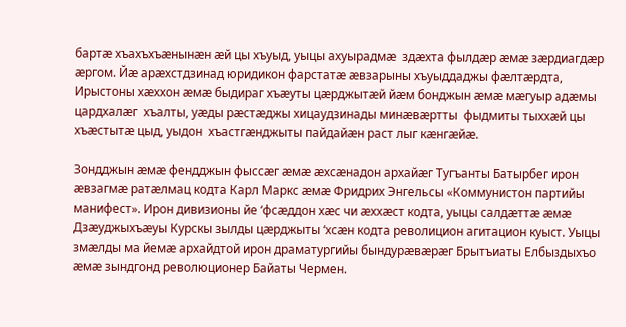бартæ хъахъхъæнынæн æй цы хъуыд, уыцы ахуырадмæ  здæхта фылдæр æмæ зæрдиагдæр æргом. Йæ арæхстдзинад юридикон фарстатæ æвзарыны хъуыддаджы фæлтæрдта, Ирыстоны хæххон æмæ быдираг хъæуты цæрджытæй йæм бонджын æмæ мæгуыр адæмы цардхалæг  хъалты, уæды рæстæджы хицаудзинады минæвæртты  фыдмиты тыххæй цы хъæстытæ цыд, уыдон  хъастгæнджыты пайдайæн раст лыг кæнгæйæ.

Зондджын æмæ фендджын фыссæг æмæ æхсæнадон архайæг Тугъанты Батырбег ирон æвзагмæ ратæлмац кодта Карл Маркс æмæ Фридрих Энгельсы «Коммунистон партийы манифест». Ирон дивизионы йе ‘фсæддон хæс чи æххæст кодта, уыцы салдæттæ æмæ Дзæуджыхъæуы Курскы зылды цæрджыты ‘хсæн кодта револицион агитацион куыст. Уыцы змæлды ма йемæ архайдтой ирон драматургийы бындурæвæрæг Брытъиаты Елбыздыхъо æмæ зындгонд революционер Байаты Чермен.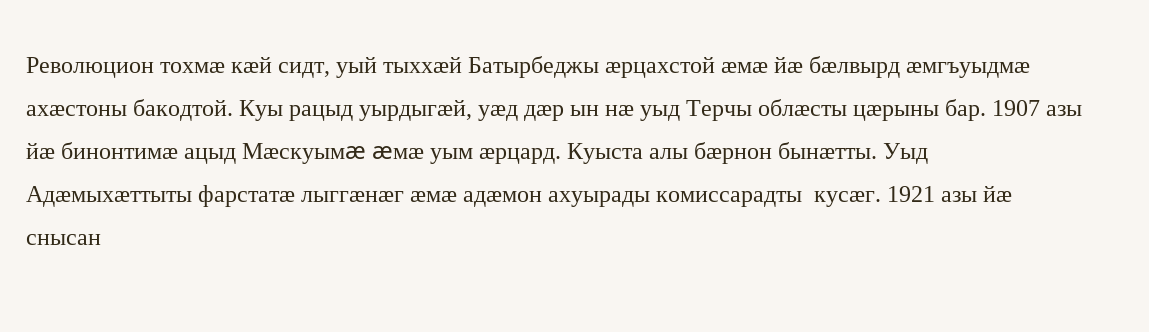Революцион тохмæ кæй сидт, уый тыххæй Батырбеджы æрцахстой æмæ йæ бæлвырд æмгъуыдмæ ахæстоны бакодтой. Куы рацыд уырдыгæй, уæд дæр ын нæ уыд Терчы облæсты цæрыны бар. 1907 азы йæ бинонтимæ ацыд Мæскуымæ æмæ уым æрцард. Куыста алы бæрнон бынæтты. Уыд Адæмыхæттыты фарстатæ лыггæнæг æмæ адæмон ахуырады комиссарадты  кусæг. 1921 азы йæ снысан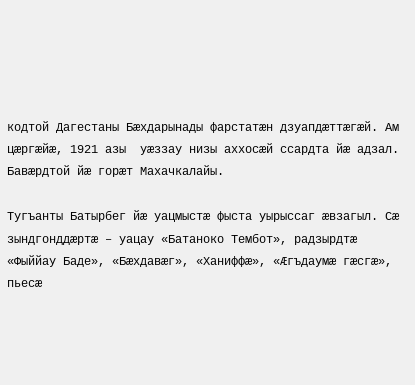кодтой Дагестаны Бæхдарынады фарстатæн дзуапдæттæгæй. Ам цæргæйæ, 1921 азы  уæззау низы аххосæй ссардта йæ адзал. Бавæрдтой йæ горæт Махачкалайы.

Тугъанты Батырбег йæ уацмыстæ фыста уырыссаг æвзагыл. Сæ зындгонддæртæ – уацау «Батаноко Тембот», радзырдтæ «Фыййау Баде», «Бæхдавæг», «Ханиффæ», «Æгъдаумæ гæсгæ», пьесæ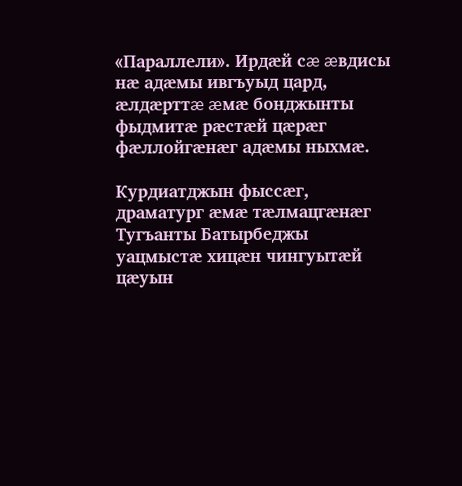«Параллели». Ирдæй сæ æвдисы нæ адæмы ивгъуыд цард, æлдæрттæ æмæ бонджынты фыдмитæ рæстæй цæрæг фæллойгæнæг адæмы ныхмæ.

Курдиатджын фыссæг, драматург æмæ тæлмацгæнæг Тугъанты Батырбеджы уацмыстæ хицæн чингуытæй цæуын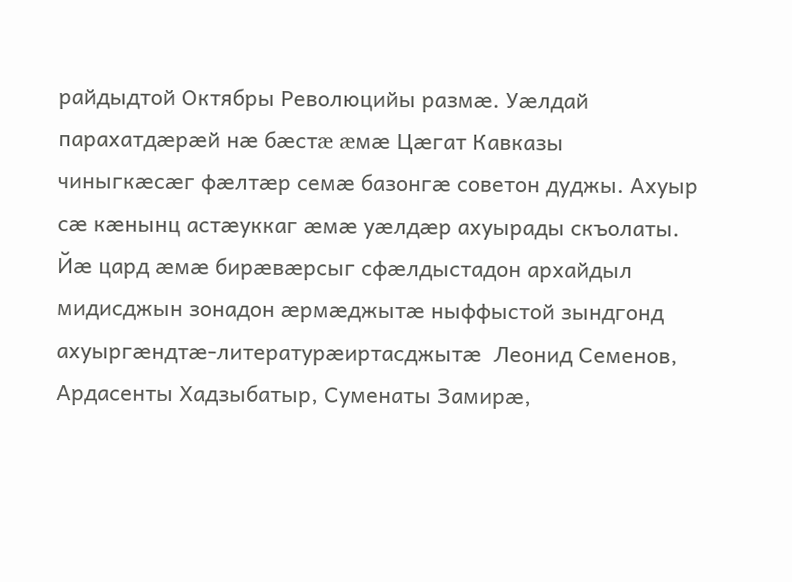райдыдтой Октябры Революцийы размæ. Уæлдай парахатдæрæй нæ бæстæ æмæ Цæгат Кавказы чиныгкæсæг фæлтæр семæ базонгæ советон дуджы. Ахуыр сæ кæнынц астæуккаг æмæ уæлдæр ахуырады скъолаты. Йæ цард æмæ бирæвæрсыг сфæлдыстадон архайдыл мидисджын зонадон æрмæджытæ ныффыстой зындгонд ахуыргæндтæ-литературæиртасджытæ  Леонид Семенов, Ардасенты Хадзыбатыр, Суменаты Замирæ,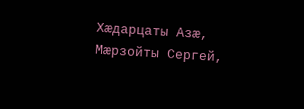Хæдарцаты Азæ, Мæрзойты Сергей,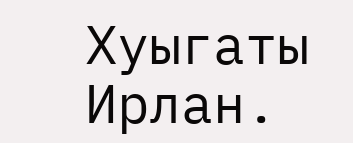Хуыгаты Ирлан.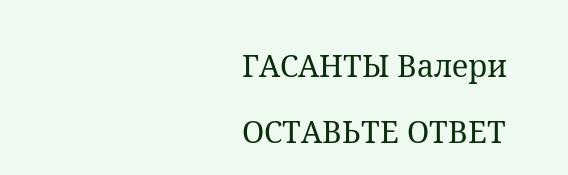ГАСАНТЫ Валери

ОСТАВЬТЕ ОТВЕТ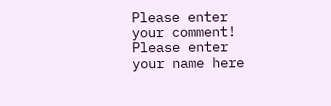Please enter your comment!
Please enter your name here